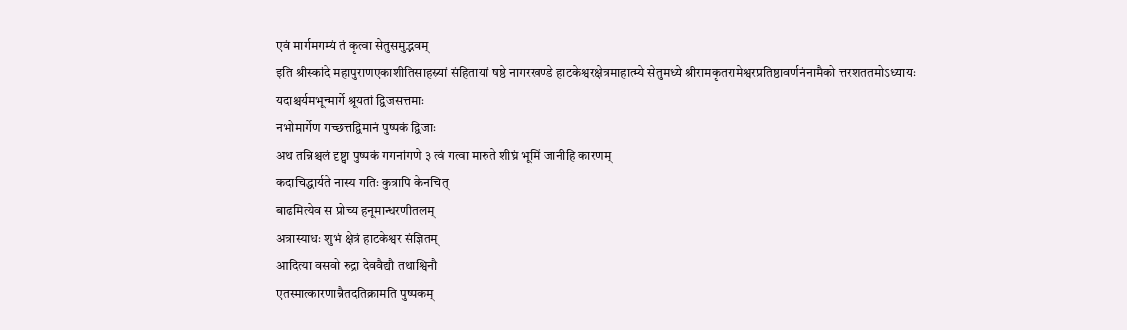एवं मार्गमगम्यं तं कृत्वा सेतुसमुद्भवम्
इति श्रीस्कांदे महापुराणएकाशीतिसाहस्र्यां संहितायां षष्ठे नागरखण्डे हाटकेश्वरक्षेत्रमाहात्म्ये सेतुमध्ये श्रीरामकृतरामेश्वरप्रतिष्ठावर्णनंनामैको त्तरशततमोऽध्यायः
यदाश्चर्यमभून्मार्गे श्रूयतां द्विजसत्तमाः
नभोमार्गेण गच्छत्तद्विमानं पुष्पकं द्विजाः
अथ तन्निश्चलं दृष्ट्वा पुष्पकं गगनांगणे ३ त्वं गत्वा मारुते शीघ्रं भूमिं जानीहि कारणम्
कदाचिद्धार्यते नास्य गतिः कुत्रापि केनचित्
बाढमित्येव स प्रोच्य हनूमान्धरणीतलम्
अत्रास्याधः शुभं क्षेत्रं हाटकेश्वर संज्ञितम्
आदित्या वसवो रुद्रा देववैद्यौ तथाश्विनौ
एतस्मात्कारणान्नैतदतिक्रामति पुष्पकम्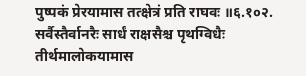पुष्पकं प्रेरयामास तत्क्षेत्रं प्रति राघवः ॥६.१०२. सर्वैस्तैर्वानरैः सार्धं राक्षसैश्च पृथग्विधैः
तीर्थमालोकयामास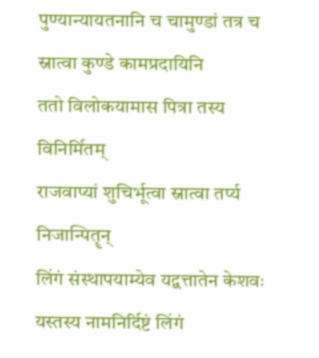पुण्यान्यायतनानि च चामुण्डां तत्र च स्नात्वा कुण्डे कामप्रदायिनि
ततो विलोकयामास पित्रा तस्य विनिर्मितम्
राजवाप्यां शुचिर्भूत्वा स्नात्वा तर्प्य निजान्पितॄन्
लिंगं संस्थापयाम्येव यद्वत्तातेन केशवः
यस्तस्य नामनिर्दिष्टं लिंगं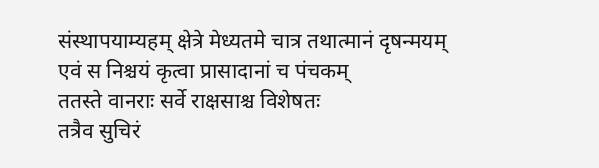संस्थापयाम्यहम् क्षेत्रे मेध्यतमे चात्र तथात्मानं दृषन्मयम्
एवं स निश्चयं कृत्वा प्रासादानां च पंचकम्
ततस्ते वानराः सर्वे राक्षसाश्च विशेषतः
तत्रैव सुचिरं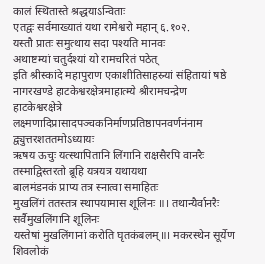कालं स्थितास्ते श्रद्धयाऽन्विताः
एतद्वः सर्वमाख्यातं यथा रामेश्वरो महान् ६.१०२.
यस्तौ प्रातः समुत्थाय सदा पश्यति मानवः
अथाष्टम्यां चतुर्दश्यां यो रामचरितं पठेत्
इति श्रीस्कांदे महापुराण एकाशीतिसाहस्र्यां संहितायां षष्ठे नागरखण्डे हाटकेश्वरक्षेत्रमाहात्म्ये श्रीरामचन्द्रेण हाटकेश्वरक्षेत्रे लक्ष्मणादिप्रासादपञ्चकनिर्माणप्रतिष्ठापनवर्णनंनाम द्व्युत्तरशततमोऽध्यायः
ऋषय ऊचुः यत्स्थापितानि लिंगानि राक्षसैरपि वानरैः
तस्माद्विस्तरतो ब्रूहि यत्रयत्र यथायथा
बालमंडनकं प्राप्य तत्र स्नात्वा समाहितः
मुखलिंगं ततस्तत्र स्थापयामास शूलिनः ॥। तथान्यैर्वानरैः सर्वैमुखलिंगानि शूलिनः
यस्तेषां मुखलिंगानां करोति घृतकंबलम्॥। मकरस्थेन सूर्येण शिवलोकं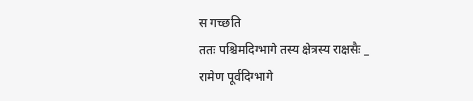स गच्छति
ततः पश्चिमदिग्भागे तस्य क्षेत्रस्य राक्षसैः _
रामेण पूर्वदिग्भागे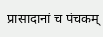प्रासादानां च पंचकम्